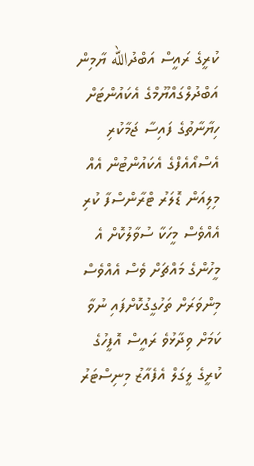ކުރީގެ ރައީސް އަބްދުالله ޔާމިން އަބްދުލްގައްޔޫމްގެ އެކައުންޓަށް ހިޔާނާތުގެ ފައިސާ ޖަމާކުރި އެސްއޯއެފްގެ އެކައުންޓުން އެއް މިލިއަން ޑޮލަރު ޓްރާންސްފާ ކުރި އެއްވެސް މީހަކާ ސުވާލުކޮށް އެ މީހުންގެ މައްޗަށް ވެސް އެއްވެސް މިންވަރަށް ތަހުގީގުކޮށްފައި ނުވާ ކަމަށް ވިދާޅުވެ ރައީސް އޮފީހުގެ ކުރީގެ ލީގަލް އެފެއާޒު މިނިސްޓަރު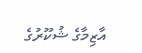އާޒިމާގެ ޝުކޫރުގެ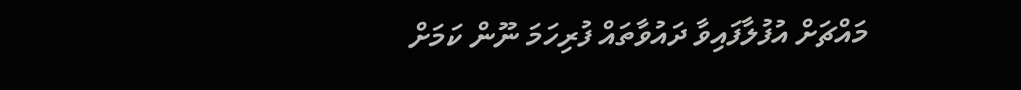މައްޗަށް އުފުލާފައިވާ ދައުވާތައް ފުރިހަމަ ނޫން ކަމަށް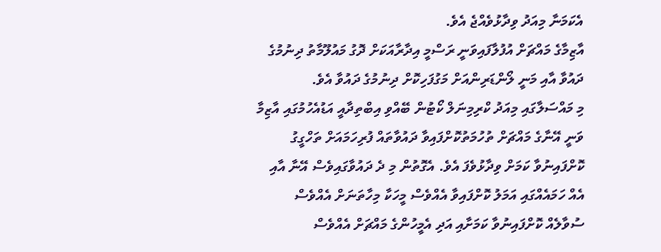އެކަމަނާ މިއަދު ވިދާޅުވެއްޖެ އެވެ.
އާޒިމާގެ މައްޗަށް އުފުލާފައިވަނީ ރަސްމީ އިދާރާއަކަށް ދޮގު މައުލޫމާތު ދިނުމުގެ ދައުވާ އާއި މަނީ ލޯންޑަރިންއަށް މަގުފަހިކޮށް ދިނުމުގެ ދައުވާ އެވެ.
މި މައްސަލާގައި މިއަދު ކްރިމިނަލް ކޯޓުން ބޭއްވި އިބްތިދާއީ އަޑުއެހުމުގައި އާޒިމާ ވަނީ އޭނާގެ މައްޗަށް ތުހުމަތުކޮށްފައިވާ ދައުވާތައް ފުރިހަމައަށް ތަހްގީގު ކޮށްފައިނުވާ ކަމަށް ވިދާޅުވެފަ އެވެ. އެގޮތުން މި ދެ ދައުވާގައިވެސް އޭނާ އާއި އެއް ހަމައެއްގައި އަމަލު ކޮށްފައިވާ އެއްވެސް މީހަކާ މިހާތަނަށް އެއްވެސް ސުވާލެއް ކޮށްފައިނުވާ ކަމަށާއި އަދި އެމީހުންގެ މައްޗަށް އެއްވެސް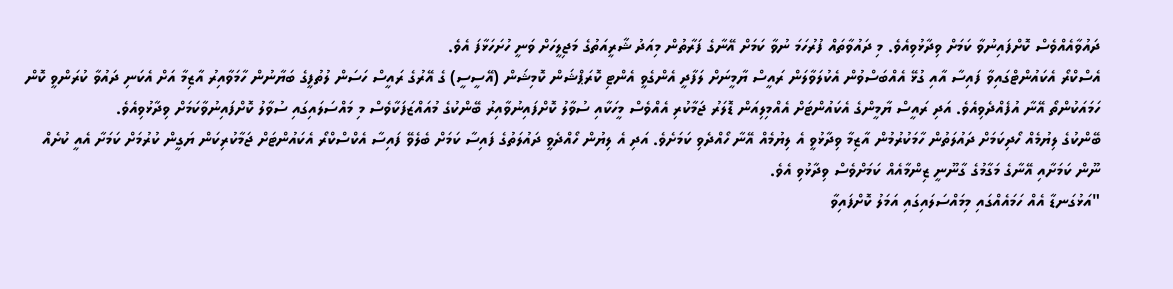ދައުވާއެއްވެސް ކޮށްފައިނުވާ ކަމަށް ވިދާޅުވިއެވެ. މި ދައުވާތައް ފުރުހަމަ ނުވާ ކަމަށް އޭނާގެ ފަރާތުން މިއަދު ޝާރީއަތުގެ މަޖިލީހަށް ވަނީ ހުށަހަޅާފަ އެވެ.
އެސްކްރޯ އެކައުންޓްގައިވާ ފައިސާ އާއި ގުޅޭ އެއްބަސްވުން އެކުލަވާލަން ރައީސް ޔާމީނަށް ލަފާދީ އެންގެވީ އެންޓި ކޮރަޕްޝަން ކޮމިޝަން (އޭސީސީ) ގެ އޭރުގެ ރައީސް ހަސަން ލުތުފީގެ ބަޔާނުން ހާމަވާއިރު އާޒިމާ އަށް އެކަނި ދައުވާ ކުރަންވީ ކޮން ހަމައަކުންތޯ އޭނާ އުފެއްދެވިއެވެ. އަދި ރައީސް ޔާމީންގެ އެކައުންޓަށް އެއްމިލިއަން ޑޮލަރު ޖަމާކުރި އެއްވެސް މީހަކާއި ސުވާލު ކޮށްފައިނުވާއިރު ބޭންކުގެ މުއައްޒަފަކާވެސް މި މައްސަލައިގައި ސުވާލު ކޮށްފައިނުވާކަމަށް ވިދާޅުވިއެވެ.
ބޭންކުގެ ލިޔުމެއް ހޯދިކަމަށް ދައުލަތުން ހާމަކުރުމުން އާޒިމާ ވިދާޅުވީ އެ ލިޔުމެއް އޭނާ ހޯއްދެވި ކަމަށެވެ. އަދި އެ ލިޔުން ހޯއްދެވީ ދައުލަތުގެ ފައިސާ ކަމަށް ބެލެވޭ ފައިސާ އެކްސްކްރޯ އެކައުންޓަށް ޖަމާކުރިކަން ޔަގީން ކުރުމަށް ކަމަށާ އެއީ ކުށެއް ނޫން ކަމަށާއި އޭނާގެ މަގާމުގެ ގާނޫނީ ޒިންމާއެއް ކަމަށްވެސް ވިދާޅުވި އެވެ.
"އަޅުގަނޑާ އެއް ހަމައެއްގައި މިމައްސަލައިގައި އަމަލު ކޮށްފައިވާ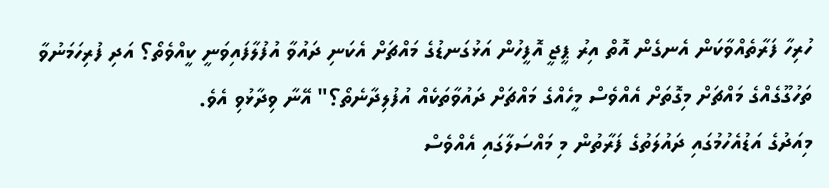ހުރިހާ ފަރާތެއްވާކަން އެނގެން އޮތް އިރު ޕީޖީ އޮފީހުން އަޅުގަނޑުގެ މައްޗަށް އެކަނި ދައުވާ އުފުލާފައިވަނީ ކީއްވެތޯ؟ އަދި ފުރިހަމަނުވާ ތަހުގޫގެއްގެ މައްޗަށް މިގޮތަށް އެއްވެސް މީހެއްގެ މައްޗަށް ދައުވާތަކެއް އުފުލިދާނެތޯ؟" އޭނާ ވިދާޅުވި އެވެ.
މިއަދުގެ އަޑުއެހުމުގައި ދައުލަތުގެ ފަރާތުން މި މައްސަލާގައި އެއްވެސް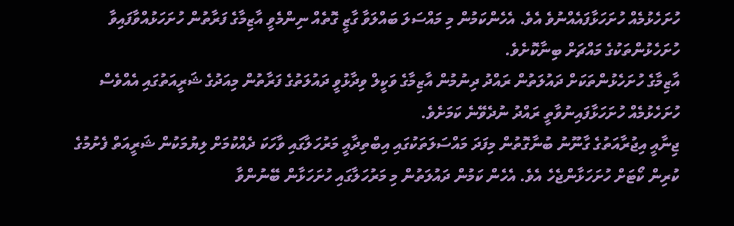ހުށަހެޅުމެއް ހުށަހަޅާފައެއްނުވެ އެވެ. އެހެންކަމުން މި މައްސަލަ ބައްލަވާ ގާޒީ ގޮތެއް ނިންމެވީ އާޒިމާގެ ފަރާތުން ހުށަހަޅުއްވާފައިވާ ހުށަހެޅުންތަކުގެ މައްޗަށް ބިނާކޮށެވެ.
އާޒިމާގެ ހުށަހެޅުންތަކަށް ދައުލަތުން ރައްދު ދިނުމުން އާޒިމާގެ ވަކީލް ވިދާޅުވީ ދައުލަތުގެ ފަރާތުން މިއަދުގެ ޝަރީއަތުގައި އެއްވެސް ހުށަހެޅުމެއް ހުށަހަޅާފައިނުވާތީ ރައްދު ނުދެވޭނެ ކަމަށެވެ.
ޖިނާއީ އިޖުރާއަތުގެ ގާނޫނު ބުނާގޮތުން މިފަދަ މައްސަލަތަކުގައި އިބްތިދާއީ މަރުހަލާގައި ވާހަކަ ދެއްކުމަށް ލިޔުމަކުން ޝަރީއަތް ފެށުމުގެ ކުރިން ކޯޓަށް ހުށަހަޅާންޖެހެ އެވެ. އެހެން ކަމުން ދައުލަތުން މި މަރުހަލާގައި ހުށަހަޅާން ބޭނުންވާ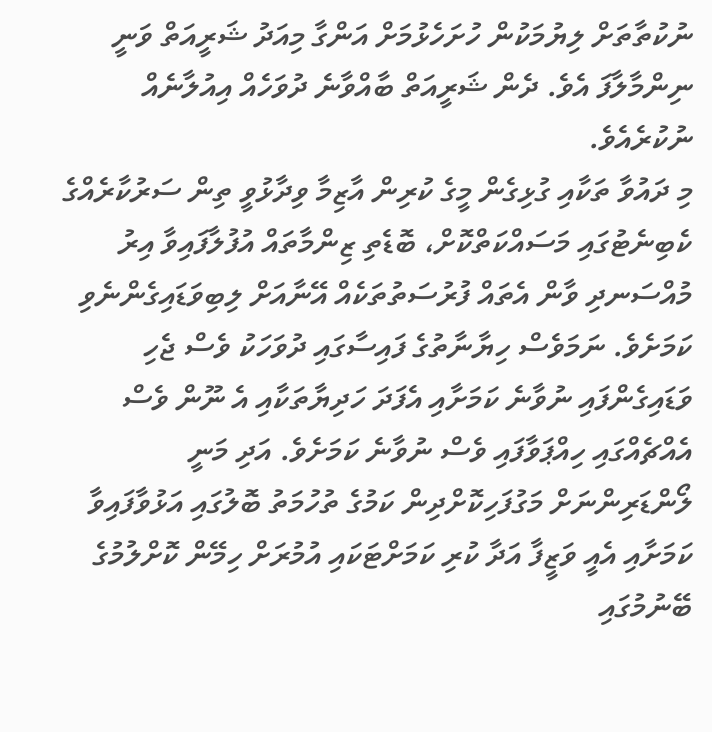ނުކުތާތަށް ލިޔުމަކުން ހުށަހެޅުމަށް އަންގާ މިއަދު ޝަރީއަތް ވަނީ ނިންމާލާފަ އެވެ. ދެން ޝަރީއަތް ބާއްވާނެ ދުވަހެއް އިއުލާނެއް ނުކުރެއެވެ.
މި ދައުވާ ތަކާއި ގުޅިގެން މީގެ ކުރިން އާޒިމާ ވިދާޅުވީ ތިން ސަރުކާރެއްގެ ކެބިނެޓުގައި މަސައްކަތްކޮށް، ބޮޑެތި ޒިންމާތައް އުފުލާފައިވާ އިރު މުއްސަނދި ވާން އެތައް ފުރުސަތުތަކެއް އޭނާއަށް ލިބިވަޑައިގެންނެވި ކަމަށެވެ. ނަމަވެސް ހިޔާނާތުގެ ފައިސާގައި ދުވަހަކު ވެސް ޖެހި ވަޑައިގެންފައި ނުވާނެ ކަމަށާއި އެފަދަ ހަދިޔާތަކާއި އެ ނޫން ވެސް އެއްޗެއްގައި ހިއްޕަވާފައި ވެސް ނުވާނެ ކަމަށެވެ. އަދި މަނީ ލޯންޑަރިންނަށް މަގުފަހިކޮށްދިން ކަމުގެ ތުހުމަތު ބޮލުގައި އަޅުވާފައިވާ ކަމަށާއި އެއީ ވަޒީފާ އަދާ ކުރި ކަމަށްޓަކައި އުމުރަށް ހިމޭން ކޮށްލުމުގެ ބޭނުމުގައި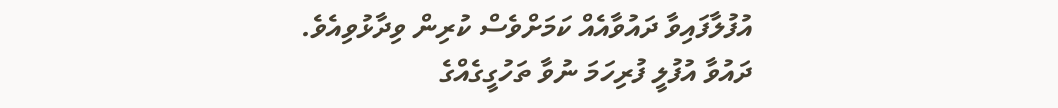އުފުލާފައިވާ ދައުވާއެއް ކަމަށްވެސް ކުރިން ވިދާޅުވިއެވެ.
ދައުވާ އުފުލީ ފުރިހަމަ ނުވާ ތަހުގީގެއްގެ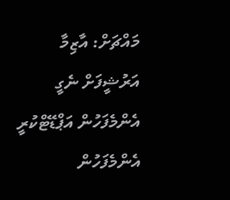މައްޗަށް: އާޒިމާ
އަރުޝީފަށް ނެގީ
އެންމެފަހުން އަޕްޑޭޓްކުރީ
އެންމެފަހުން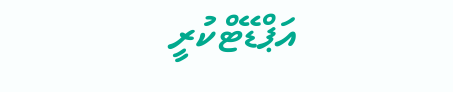އަޕްޑޭޓްކުރީ